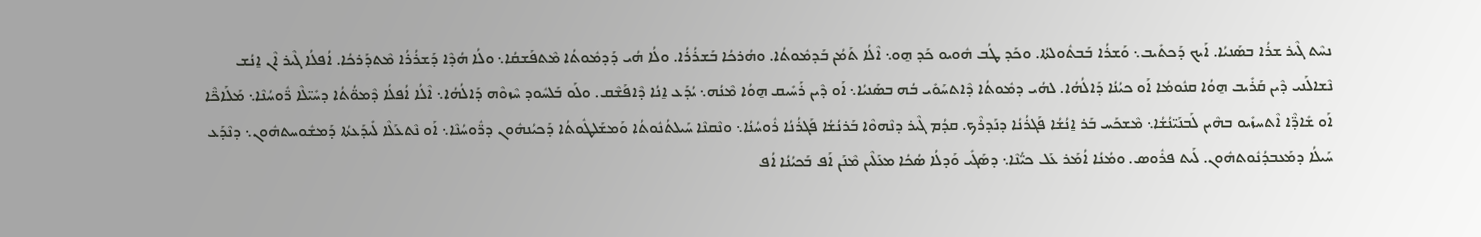ܢܚܶܬ ܓܶܝܪ ܫܪܳܐ ܒܣܰܢܝܳܐ. ܐܰܝܟ ܕܰܟܬܺܝܒ܆ ܘܰܫܪܳܐ ܒܰܒܬܽܘܠܬܳܐ. ܘܟܰܕ ܛܳܒ ܗܽܘܝܘ ܟܰܕ ܗ̱ܘ܆ ܐܶܠܳܐ ܬܰܡܳܢ ܒܰܕܡܽܘܬܳܐ. ܘܗܳܪܟܳܐ ܒܰܫܪܳܪܳܐ. ܘܠܳܐ ܗܳܝ ܕܰܕܡܽܘܬܳܐ ܡܶܬܦܰܫܩܳܐ܆ ܘܠܳܐ ܗܳܕܶܐ ܕܰܫܪܳܪܳܐ ܡܶܬܕܰܪܟܳܐ. ܐܳܦܠܳܐ ܓܶܝܪ ܐܶܢ ܐ̱ܢܳܫ ܢܶܫܐܠܰܢܝ ܕܶܝܢ ܩܰܪܺܝܒ ܗ̱ܘܳܐ ܩܢܽܘܡܳܐ ܐܰܘ ܟܝܳܢܳܐ ܕܰܐܠܳܗܳܐ. ܠܗܳܝ ܕܡܽܘܬܳܐ ܕܶܐܬܚܰܘܺܝ ܒܳܗ ܒܣܰܢܝܳܐ܆ ܐܰܘ ܕܶܝܢ ܪܰܚܺܝܩ ܗ̱ܘܳܐ ܡܶܢܳܗ܆ ܝܳܕܰܥ ܐ̱ܢܳܐ ܕܶܐܦܰܫܶܩ. ܘܠܰܘ ܒܰܠܚܽܘܕ ܚܶܙܘܶܗ ܕܰܐܠܳܗܳܐ܆ ܐܶܠܳܐ ܐܳܦܠܳܐ ܕܶܡܘ̈ܳܬܳܐ ܕܚܺܝ̈ܠܶܐ ܪ̈ܽܘܚܳܢܶܐ܆ ܡܰܠܰܐܟ̈ܶܐ ܐܰܘ ܫܺܐܕ̈ܶܐ ܐܶܬܚܙܺܝܘ ܒܗܶܝܢ ܠܰܒܢܰܝ̈ܢܳܫܳܐ܆ ܡܶܫܟܰܚ ܒܰܪ ܐ̱ܢܳܫܳܐ ܦܰܓܪܳܢܳܐ ܕܢܰܕܪܶܟ. ܩܕܳܡ ܓܶܝܪ ܕܢܶܗܘܶܐ ܒܰܪܢܳܫܳܐ ܦܰܓܪܳܢܳܐ ܪܽܘܚܳܢܳܐ܆ ܘܢܶܩܢܶܐ ܚܰܝܠܬܳܢܽܘܬܳܐ ܘܰܡܫܰܠܛܽܘܬܳܐ ܕܰܟܝܳܢܗܽܘܢ ܕܪ̈ܽܘܚܳܢܶܐ܆ ܐܰܘ ܢܶܬܥܰܠܶܐ ܠܺܝܕܰܥܬܳܐ ܕܰܡܫܽܘܚܬܗܽܘܢ܆ ܕܢܶܕܰܥ ܚܰܝܠܳܐ ܕܡܰܥܒܕܳܢܽܘܬܗܽܘܢ. ܠܰܝܬ ܦܪܽܘܣ. ܘܡܳܢܳܐ ܐܳܡܰܪ ܥܰܠ ܟܝ̈ܳܢܶܐ܆ ܕܣܰܓܺܝ ܘܰܕܠܳܐ ܣܳܟܳܐ ܡܥܰܠܶܝܢ ܡܶܢܰܢ ܐܰܦ ܒܰܟܝܳܢܳܐ ܐܳܦ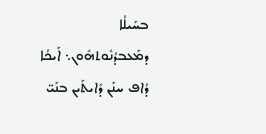ܒܚܰܝܠܳܐ ܕܡܰܥܒܕܳܢܽܘܬܗܽܘܢ܆ ܐܰܝܟܳܐ ܕܳܐܦ ܚܢܰܢ ܕܺܐܝܬܰܝܢ ܒܢܰܝ̈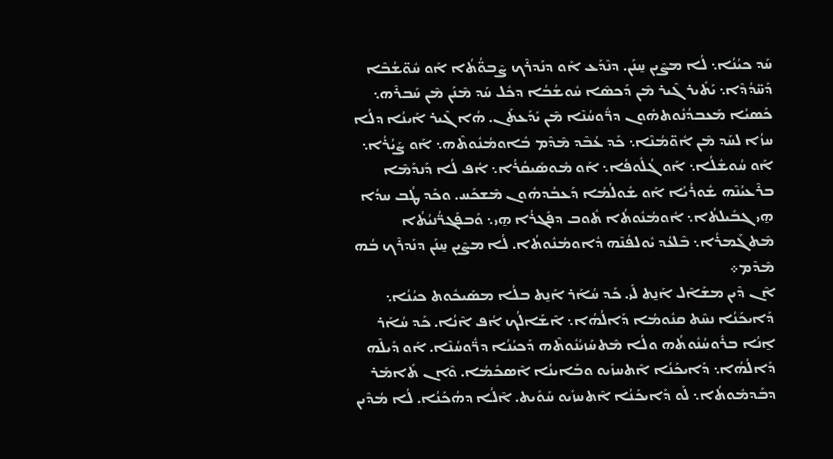ܚܰܕ ܟܝܳܢܳܐ܆ ܠܳܐ ܡܨܶܝܢ ܚ̱ܢܰܢ. ܕܢܶܕܰܥ ܐܰܘ ܕܢܰܕܪܶܟ ܨܶܒܘ̈ܳܬܳܐ ܐܰܘ ܚܽܘ̈ܫܳܒܶܐ ܕܰܚ̈ܕܳܕܶܐ܆ ܝܰܬܺܝܪ ܓܶܝܪ ܡܶܢ ܕܰܟܣܶܐ ܚܽܘܫܳܒܳܐ ܕܟܽܠ ܚܰܕ ܡܶܢܰܢ ܡܶܢ ܚܰܒܪܶܗ܆ ܟܰܣܝܳܐ ܡܰܥܒܕܳܢܽܘܬܗܽܘܢ ܕܪ̈ܽܘܚܳܢܶܐ ܡܶܢ ܝܺܕܰܥܬܰܢ. ܗܳܐ ܓܶܝܪ ܐܰܝܢܳܐ ܕܠܳܐ ܚܙܳܐ ܠܚܰܕ ܡܶܢ ܐܽܘ̈ܡܳܢܶܐ܆ ܟܰܕ ܥܳܒܶܕ ܡܶܕܶܡ ܒܽܐܘܡܳܢܽܘܬܶܗ܆ ܐܰܘ ܨܰܝܳܪܳܐ܆ ܐܰܘ ܚܳܘܫܽܠܳܐ܆ ܐܰܘ ܓܳܠܽܘܦܳܐ܆ ܐܰܘ ܡܽܘܣܺܝܩܳܪܳܐ܆ ܐܳܦ ܠܳܐ ܕܰܢܕܰܡܶܐ ܒܪܶܥܝܳܢܶܗ ܫܽܘܪܳܝܳܐ ܐܰܘ ܫܽܘܠܳܡܳܐ ܕܰܥܒܳܕܗܽܘܢ ܡܶܫܟܰܚ. ܘܟܰܕ ܛܳܒ ܚܕܳܐ ܗ̱ܝ ܓܒܺܝܠܬܳܐ܆ ܐܽܘܡܳܢܽܘܬܳܐ ܬܽܘܒ ܕܦܰܓܪܳܐ ܗ̱ܝ܆ ܘܰܒܦܰܓܪ̈ܳܢܝܳܬܳܐ ܡܶܬܓܰܡܪܳܐ܆ ܒܶܠܥܳܕ ܝܽܘܠܦܳܢܶܗ ܕܽܐܘܡܳܢܽܘܬܳܐ. ܠܳܐ ܡܨܶܝܢ ܚ̱ܢܰܢ ܕܢܰܕܪܶܟ ܒܳܗ ܡܶܕܶܡ܀
ܐܶܢ ܕܶܝܢ ܡܫܰܐܶܠ ܐܰܢ̱ܬ ܠܺܝ. ܟܰܕ ܚܳܐܰܪ ܐܰܢ̱ܬ ܒܠܳܐ ܡܣܰܝܟܽܘܬ ܟܝܳܢܳܐ܆ ܕܰܐܝܟܰܢܳܐ ܢܚܶܬ ܩܢܽܘܡܳܐ ܕܰܐܠܳܗܳܐ܆ ܐܶܫܰܐܠܳܟ ܐܳܦ ܐܶܢܳܐ. ܟܰܕ ܚܳܐܰܪ ܐ̱ܢܳܐ ܒܪܽܘܚܳܢܽܘܬܳܗ ܘܠܳܐ ܡܶܬܚܰܙܝܳܢܽܘܬܶܗ ܕܰܟܝܳܢܳܐ ܕܪ̈ܽܘܚܳܢܶܐ. ܐܰܘ ܕܺܝܠܶܗ ܕܰܐܠܳܗܳܐ܆ ܕܰܐܝܟܰܢܳܐ ܐܶܬܚܙܺܝܘ ܘܒܰܐܝܢܳܐ ܐܶܣܟܺܡܳܐ. ܘܶܐܢ ܬܺܐܡܰܪ ܕܒܰܕܡܽܘܬܳܐ܆ ܠܰܘ ܕܰܐܝܟܰܢܳܐ ܐܶܬܚܙܺܝܘ ܚܰܘܺܝܬ. ܐܶܠܳܐ ܕܗܳܟܰܢܳܐ. ܠܳܐ ܡܳܕܶܝܢ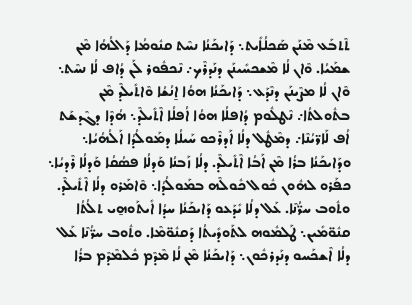ܬܶܬܒܰܥ ܡܶܢܰܢ ܣܰܟܠܳܐܺܝܬ܆ ܕܰܐܝܟܰܢܳܐ ܢܚܶܬ ܩܢܽܘܡܳܐ ܕܰܐܠܳܗܳܐ ܡܶܢ ܫܡܰܝܳܐ. ܘܶܐܢ ܠܳܐ ܡܶܫܟܚܺܝܢܰܢ ܕܢܰܕܪܶܟ܇ ܢܶܟܦܽܘܪ ܠܰܢ ܕܳܐܦ ܠܳܐ ܢܚܶܬ܆ ܘܶܐܢ ܠܳܐ ܡܨܶܝܢܰܢ ܕܢܶܕܰܥ܆ ܕܰܐܝܟܰܢܳܐ ܗܘܳܐ ܐ̱ܢܳܫܳܐ ܘܶܐܬܺܝܠܶܕ ܡܶܢ ܒܬܽܘܠܬܳܐ܇ ܢܶܛܠܽܘܡ ܕܳܐܦܠܳܐ ܗܘܳܐ ܐܳܦܠܳܐ ܐܶܬܺܝܠܶܕ܆ ܗܳܕܶܐ ܕܓܶܕܫܰܬ ܐܳܦ ܠܰܐܪ̈ܝܳܢܶܐ܇ ܕܡܶܛܽܠ ܕܠܳܐ ܐܰܕܪܶܟܘ ܚܰܝܠܳܐ ܕܡܰܘܠܳܕܳܐ ܐܰܠܳܗܳܝܳܐ܆ ܘܕܰܐܝܟܰܢܳܐ ܒܪܳܐ ܡܶܢ ܐܰܒܳܐ ܐܶܬܺܝܠܶܕ. ܕܠܳܐ ܙܰܒܢܳܐ ܘܰܕܠܳܐ ܦܣܳܩܳܐ ܘܰܕܠܳܐ ܪܶܕܝܳܐ܆ ܟܦܰܪܘ ܠܗܽܘܢ ܟܽܘܠ ܟܽܘܠܶܗ ܒܡܰܘܠܳܕܳܐ܆ ܘܶܐܡܰܪܘ ܕܠܳܐ ܐܶܬܺܝܠܶܕ. ܘܬܽܘܒ ܚܪ̈ܳܢܶܐ. ܥܰܠ ܕܠܳܐ ܝܺܕܰܥܘ ܕܰܐܝܟܰܢܳܐ ܚܕܳܐ ܐܺܝܬܰܘܗ̱ܝ ܬܠܳܬܳܐ ܩܢܽܘ̈ܡܺܝܢ܆ ܛܰܠܡܽܘܗ ܠܬܰܘܕܺܝܬܳܐ ܕܰܩܢܽܘ̈ܡܶܐ. ܘܬܽܘܒ ܚܪ̈ܳܢܶܐ ܥܰܠ ܕܠܳܐ ܐܶܫܟܰܚܘ ܕܢܰܕܪܟܽܘܢ܆ ܕܰܐܝܟܰܢܳܐ ܡܶܢ ܠܳܐ ܡܶܕܶܡ ܟܽܠܡܶܕܶܡ ܒܪܳܐ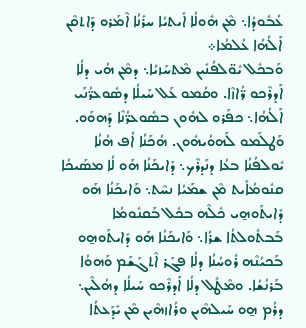ܥܳܒܽܘܕܳܐ܆ ܡܶܢ ܗܽܘܠܳܐ ܐܺܝܬܝܳܐ ܚܪܺܢܳܐ ܐܶܡܰܪܘ ܕܰܐܬܩܶܢ ܐܰܠܳܗܳܐ ܥܳܠܡܳܐ܀
ܘܰܒܟܽܠ ܝܽܘ̈ܠܦܳܢܺܝܢ ܡܶܬܚܰܙܝܳܐ܆ ܕܡܶܢ ܗܳܝ ܕܠܳܐ ܐܰܕܪܶܟܘ ܪ̈ܳܐܙܶܐ. ܘܩܳܡܘ ܥܰܠ ܚܰܝܠܳܐ ܕܣܽܘܥܪ̈ܳܢܰܝ ܐܰܠܳܗܳܐ܆ ܟܦܰܪܘ ܠܗܽܘܢ ܒܣܽܘܥܪ̈ܳܢܶܐ ܕܰܗܘܰܘ. ܘܰܛܠܰܡܘ ܠܰܗܘܳܝܗܽܘܢ. ܗܳܟܰܢܳܐ ܐܳܦ ܗܳܢܳܐ ܝܽܘܠܦܳܢܳܐ ܒܥܳܐ ܕܢܰܕܪܶܟ܆ ܕܰܐܝܟܰܢܳܐ ܗܰܘ ܠܳܐ ܡܣܰܝܟܳܐ ܩܢܽܘܡܳܐܺܝܬ ܡܶܢ ܫܡܰܝܳܐ ܢܚܶܬ܆ ܘܰܐܝܟܰܢܳܐ ܗܰܘ ܕܺܐܝܬܰܘܗ̱ܝ ܟܽܠܶܗ ܒܟܽܠ ܒܰܩܢܽܘܡܳܐ ܒܰܒܬܽܘܠܬܳܐ ܫܪܳܐ܆ ܘܰܐܝܟܰܢܳܐ ܗܰܘ ܕܺܐܝܬܰܘܗ̱ܘ ܒܰܟܝܳܢܶܗ ܪܽܘܚܳܢܳܐ ܕܠܳܐ ܦܓܰܪ ܐܶܬܓܰܫܰܡ ܘܰܗܘܳܐ ܒܰܪܢܳܫܳܐ. ܘܡܶܛܽܠ ܕܠܳܐ ܐܰܕܪܶܟܘ ܚܰܝܠܳܐ ܕܗܳܠܶܝܢ܆ ܕܪܳܡ ܗ̱ܘ ܚܰܝܠܗܶܝܢ ܘܪܳܐܙܗܶܝܢ ܡܶܢ ܝܺܕܰܥܬܳܐ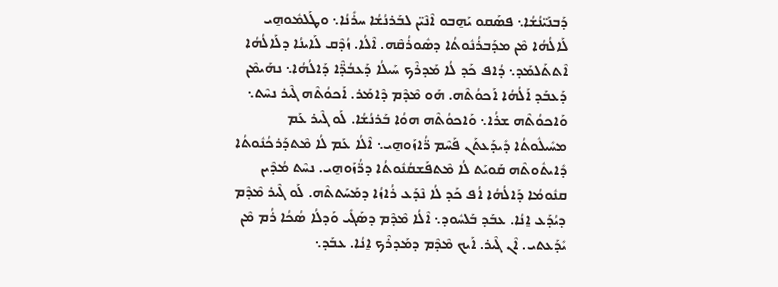ܕܰܒܢܰܝ̈ܢܳܫܳܐ܆ ܦܣܰܩܘ ܝܰܗ̱ܒܘ ܐܶܢܶܝ̈ܢ ܠܒܰܪܢܳܫܳܐ ܚܪܺܢܳܐ܆ ܘܛܰܠܡܽܘܗ̱ܝ ܠܰܐܠܳܗܳܐ ܡܶܢ ܡܕܰܒܪܳܢܽܘܬܳܐ ܕܣܽܘܪܳܩܶܗ. ܐܶܠܳܐ. ܙܳܕܶܩ ܠܰܐܝܢܳܐ ܕܠܰܐܠܳܗܳܐ ܐܶܬܬܰܠܡܰܕ܆ ܕܳܐܦ ܟܰܕ ܠܳܐ ܡܰܕܪܶܟ ܚܰܝܠܳܐ ܕܰܥܒܳܕ̈ܶܐ ܕܰܐܠܳܗܳܐ܆ ܢܗܰܝܡܶܢ ܕܰܥܒܰܕ ܐܰܠܳܗܳܐ ܐܰܟܘܳܬܶܗ. ܗܰܘ ܡܶܕܶܡ ܕܶܐܡܰܪ. ܐܰܟܘܳܬܶܗ ܓܶܝܪ ܢܚܶܬ܆ ܘܰܐܟܘܳܬܶܗ ܫܪܳܐ܆ ܘܰܐܟܘܳܬܶܗ ܗܘܳܐ ܒܰܪܢܳܫܳܐ. ܠܰܘ ܓܶܝܪ ܥܰܡ ܡܚܺܝܠܽܘܬܳܐ ܕܺܝܕܰܥܬܰܢ ܦܰܚܶܡ ܪ̈ܳܐܙܰܘܗ̱ܝ܆ ܐܶܠܳܐ ܥܰܡ ܠܳܐ ܡܶܬܕܰܪܟܳܢܽܘܬܳܐ ܕܺܐܝܬܽܘܬܶܗ ܩܰܘܝܰܬ ܠܳܐ ܡܶܬܦܰܫܩܳܢܽܘܬܳܐ ܕܪ̈ܳܙܰܘܗ̱ܝ. ܢܚܶܬ ܡܳܕܶܝܢ ܩܢܽܘܡܳܐ ܕܰܐܠܳܗܳܐ ܐܳܦ ܟܰܕ ܠܳܐ ܢܶܕܰܥ ܪܳܐܙܳܐ ܕܡܰܚܰܬܬܶܗ. ܠܰܘ ܓܶܝܪ ܡܶܕܶܡ ܕܝܳܕܰܥ ܐ̱ܢܳܐ. ܥܒܰܕ ܒܰܠܚܽܘܕ܆ ܐܶܠܳܐ ܡܶܕܶܡ ܕܣܰܓܺܝ ܘܰܕܠܳܐ ܣܳܟܳܐ ܪܳܡ ܡܶܢ ܝܺܕܰܥܬܝ. ܐܶܢ ܓܶܝܪ. ܐܰܝܟ ܡܶܕܶܡ ܕܡܰܕܪܶܟ ܐ̱ܢܳܐ. ܥܒܰܕ܆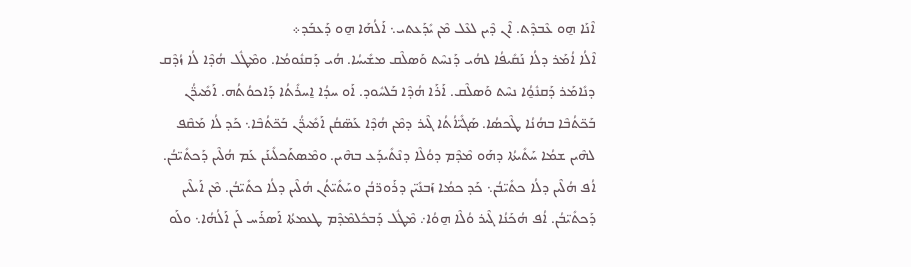ܐܶܢܰܐ ܗ̱ܘ ܥܶܒܕܶܬ. ܐܶܢ ܕܶܝܢ ܠܥܶܠ ܡܶܢ ܝܺܕܰܥܬܝ܆ ܐܰܠܳܗܰܐ ܗ̱ܘ ܕܰܥܒܰܕ܀
ܐܶܠܳܐ ܐܳܡܰܪ ܕܠܳܐ ܢܰܩܺܝܦܳܐ ܠܗܳܝ ܕܰܢܚܶܬ ܘܰܣܠܶܩ ܡܫܺܝܚܳܐ. ܗܳܝ ܕܰܩܢܽܘܡܳܐ. ܘܡܶܛܽܠ ܗܳܕܶܐ ܠܳܐ ܙܳܕܶܩ ܕܢܺܐܡܰܪ ܕܰܩܢܽܘ̱ܳܐ ܢܚܶܬ ܘܰܣܠܶܩ. ܐܰܪܰܐ ܗܳܕܶܐ ܒܰܠܚܽܘܕ. ܐܰܘ ܚܕܳܐ ܐ̱ܚܪܺܬܳܐ ܕܰܐܟܘܳܬܳܗ. ܐܰܡܺܝܪ̈ܳܢ ܒܰܟ̈ܬܳܒܶܐ ܒܗܳܢܳܐ ܛܶܟܣܳܐ. ܣܰܓܺܝ̈ܐܳܬܳܐ ܓܶܝܪ ܕܡܶܢ ܗܳܕܶܐ ܥܰܣ̈ܩܳܢ ܐܰܡܺܝܪ̈ܳܢ ܒܰܟ̈ܬܳܒܶܐ܆ ܟܰܕ ܠܳܐ ܡܰܩܶܦ ܠܗܶܝܢ ܫܡܳܐ ܚܰܬܺܝܬܳܐ ܕܗܰܘ ܡܶܕܶܡ ܕܘܳܠܶܐ ܕܢܶܬܺܝܕܰܥ ܒܗܶܝܢ. ܘܡܶܣܬܰܟܠܺܝܢܰܢ ܥܰܡ ܗܳܠܶܝܢ ܕܰܟܬܺܝ̈ܒܳܢ. ܐܳܦ ܗܳܠܶܝܢ ܕܠܳܐ ܟܬܺܝ̈ܒܳܢ܆ ܟܰܕ ܟܡܳܐ ܙܰܒܢܺܝ̈ܢ ܕܪܰܘܪ̈ܒܳܢ ܘܚܰܬܺܝ̈ܬܳܢ ܗܳܠܶܝܢ ܕܠܳܐ ܟܬܺܝ̈ܒܳܢ. ܡܶܢ ܐܰܝܠܶܝܢ ܕܰܟܬܺܝ̈ܒܳܢ. ܐܳܦ ܗܳܟܰܢܳܐ ܓܶܝܪ ܘܳܠܶܐ ܗ̱ܘܳܐ܇ ܡܶܛܽܠ ܕܰܒܟܽܠܡܶܕܶܡ ܛܥܡܬܳܐ ܐܰܣܪܰܚ ܠܰܢ ܐܰܠܳܗܳܐ܆ ܘܠܰܘ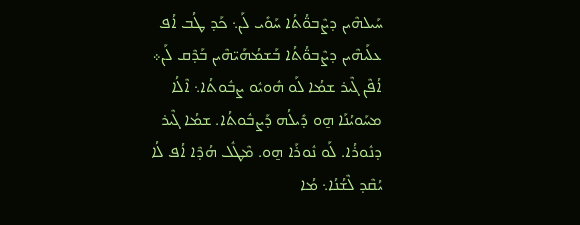ܚܰܝܠܗܶܝܢ ܕܨܶܒܘ̈ܳܬܳܐ ܚܰܘܺܝ ܠܰܢ܆ ܟܰܕ ܛܳܒ ܐܳܦ ܥܠܰܝܗܶܝܢ ܕܨܶܒܘ̈ܳܬܳܐ ܒܰܫܡܳܗܰܝ̈ܗܶܝܢ ܒܰܕܶܩ ܠܰܢ܀
ܐܳܦܶܢ ܓܶܝܪ ܫܡܳܐ ܠܰܘ ܗܽܘܝܽܘ ܨܒܽܘܬܳܐ܆ ܐܶܠܳܐ ܡܚܰܘܝܳܢܰܐ ܗ̱ܘ ܕܺܝܠܳܗ ܕܰܨܒܽܘܬܳܐ. ܫܡܳܐ ܓܶܝܪ ܕܢܽܘܪܳܐ. ܠܰܘ ܢܽܘܪܰܐ ܗ̱ܘ. ܡܶܛܽܠ ܗܳܕܶܐ ܐܳܦ ܠܳܐ ܝܳܩܶܕ ܠܶܫܳܢܳܐ܆ ܡܳܐ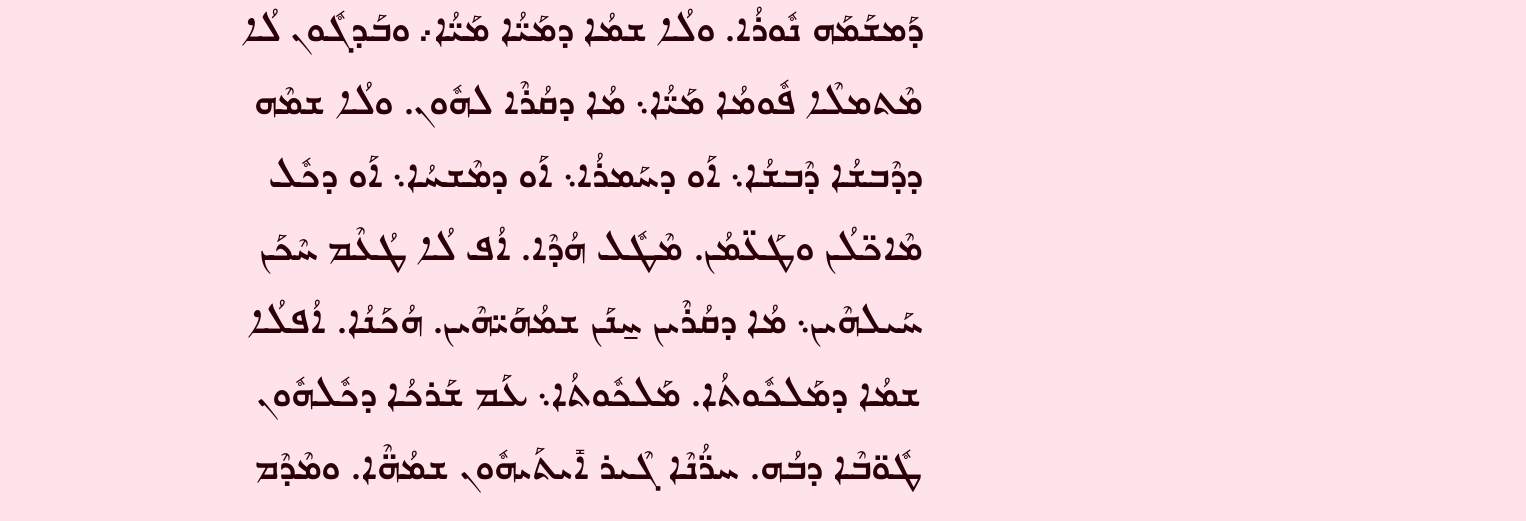ܕܰܡܫܰܡܰܗ ܢܽܘܪܳܐ. ܘܠܳܐ ܫܡܳܐ ܕܡܰܝ̈ܳܐ ܡܰܝ̈ܳܐ܇ ܘܒܰܕܓܽܘܢ ܠܳܐ ܡܶܬܡܠܶܐ ܦܽܘܡܳܐ ܡܰܝ̈ܳܐ܆ ܡܳܐ ܕܩܳܪܶܐ ܠܗܽܘܢ. ܘܠܳܐ ܫܡܶܗ ܕܕܶܒܫܳܐ ܕܶܒܫܳܐ܆ ܐܰܘ ܕܚܰܡܪܳܐ܆ ܐܰܘ ܕܡܶܫܚܳܐ܆ ܐܰܘ ܕܟܽܠ ܡܶܐܟ̈ܠܳܢ ܘܛܰܥ̈ܡܳܢ. ܡܶܛܽܠ ܗܳܕܶܐ. ܐܳܦ ܠܳܐ ܛܳܥܶܡ ܚܶܟܰܢ ܚܰܝܠܗܶܝܢ܆ ܡܳܐ ܕܩܳܪܶܝܢ ܚ̱ܢܰܢ ܫܡܳܗܰܝ̈ܗܶܝܢ. ܗܳܟܰܢܳܐ. ܐܳܦܠܳܐ ܫܡܳܐ ܕܡܰܠܟܽܘܬܳܐ. ܡܰܠܟܽܘܬܳܐ܆ ܥܰܡ ܫܰܪܟܳܐ ܕܟܽܠܗܽܘܢ ܛܽܘ̈ܒܶܐ ܕܒܳܗ. ܚܪ̈ܳܢܶܐ ܓܶܝܪ ܐܺܝܬܰܝܗܽܘܢ ܫܡܳܗ̈ܶܐ. ܘܡܶܕܶܡ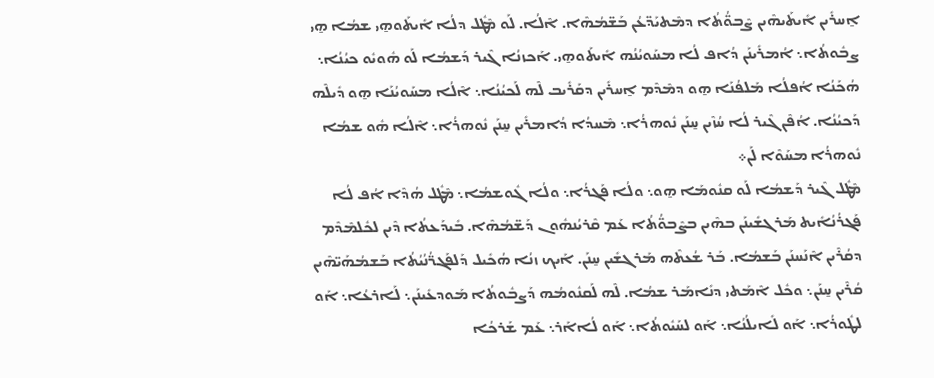ܐ̱ܚܪܺܝܢ ܐܺܝܬܰܝܗܶܝܢ ܨܶܒܘ̈ܳܬܳܐ ܕܡܶܬܝܰܕ̈ܥܳܢ ܒܰܫ̈ܡܳܗܶܐ. ܐܶܠܳܐ. ܠܰܘ ܡܶܛܽܠ ܕܠܳܐ ܐܺܝܬܰܘܗ̱ܝ ܫܡܳܐ ܗ̱ܝ ܨܒܽܘܬܳܐ܆ ܐܳܡܪܺܝܢܰܢ ܕܳܐܦ ܠܳܐ ܡܚܰܘܝܳܢܳܗ ܐܺܝܬܰܘܗ̱ܝ. ܐܰܟܙܢܳܐ ܓܶܝܪ ܕܰܫܡܳܐ ܠܰܘ ܗܽܘܝܽܘ ܟܝܳܢܳܐ܆ ܗܳܟܰܢܳܐ ܐܳܦܠܳܐ ܡܰܠܦܳܢܰܐ ܗ̱ܘ ܕܡܶܕܶܡ ܐ̱ܚܪܺܝܢ ܕܩܰܪܺܝܒ ܠܶܗ ܠܰܟܝܳܢܳܐ܆ ܐܶܠܳܐ ܡܚܰܘܝܳܢܰܐ ܗ̱ܘ ܕܺܝܠܶܗ ܕܰܟܝܳܢܳܐ. ܐܳܦܶܢ ܓܶܝܪ ܠܳܐ ܚܳܙܶܝܢ ܚ̱ܢܰܢ ܢܽܘܗܪܳܐ܆ ܡܶܚܕܳܐ ܕܳܐܡܪܺܝܢ ܚ̱ܢܰܢ ܢܽܘܗܪܳܐ܆ ܐܶܠܳܐ ܗܽܘ ܫܡܳܐ ܢܽܘܗܪܳܐ ܡܚܰܘܶܐ ܠܰܢ܀
ܡܶܛܽܠ ܓܶܝܪ ܕܰܫܡܳܐ ܠܰܘ ܩܢܽܘܡܰܐ ܗ̱ܘ܆ ܘܠܳܐ ܦܰܓܪܳܐ܆ ܘܠܳܐ ܓܽܘܫܡܳܐ܆ ܡܶܛܽܠ ܗܳܕܶܐ ܐܳܦ ܠܳܐ ܦܰܓܪܳܢܳܐܺܝܬ ܡܰܪܓܫܺܝܢܰܢ ܒܗܶܝܢ ܒܨܶܒܘ̈ܳܬܳܐ ܥܰܡ ܩܶܪܝܳܢܗܽܘܢ ܕܰܫ̈ܡܳܗܶܐ. ܒܺܝܕܰܥܬܳܐ ܕܶܝܢ ܠܟܽܠܡܶܕܶܡ ܕܩܳܪܶܝܢ ܐܶܢܰܚܢܰܢ ܒܰܫܡܳܐ. ܒܰܪ ܫܳܥܬܶܗ ܡܰܪܓܫܺܝܢ ܚ̱ܢܰܢ. ܐܰܝܟ ܙܢܳܐ ܗܳܟܺܝܠ ܕܰܠܦܰܓܪ̈ܳܢܳܝܳܬܳܐ ܒܰܫܡܳܗܰܝ̈ܗܶܝܢ ܩܳܪܶܝܢ ܚ̱ܢܰܢ܆ ܘܟܽܠ ܐܶܡܰܬܝ ܕܢܺܐܡܰܪ ܫܡܳܐ. ܠܶܗ ܠܰܩܢܽܘܡܳܗ ܕܰܨܒܽܘܬܳܐ ܡܰܘܕܥܺܝܢܰܢ܆ ܠܰܐܪܥܳܐ܆ ܐܰܘ ܠܛܽܘܪܳܐ܆ ܐܰܘ ܠܺܐܝܠܳܢܳܐ܆ ܐܰܘ ܠܚܰܝܽܘܬܳܐ܆ ܐܰܘ ܠܳܐܐܰܪ܆ ܥܰܡ ܫܰܪܟܳܐ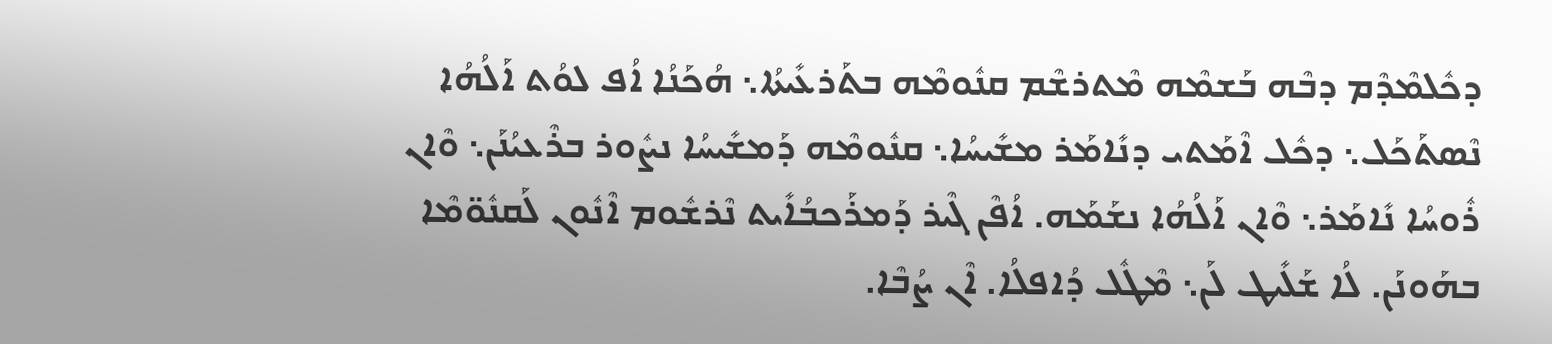ܕܟܽܠܡܶܕܶܡ ܕܒܶܗ ܒܰܫܡܶܗ ܡܶܬܪܫܶܡ ܩܢܽܘܡܶܗ ܒܬܰܪܥܺܝܬܳܐ܆ ܗܳܟܰܢܳܐ ܐܳܦ ܠܘܳܬ ܐܰܠܳܗܳܐ ܢܶܣܬܰܟܰܠ܆ ܕܟܽܠ ܐܶܡܰܬܝ ܕܢܺܐܡܰܪ ܡܫܺܝܚܳܐ܆ ܩܢܽܘܡܶܗ ܕܰܡܫܺܝܚܳܐ ܢܨܽܘܪ ܒܪܶܥܝܳܢܰܢ܆ ܘܶܐܢ ܪܽܘܚܳܐ ܢܺܐܡܰܪ܆ ܘܶܐܢ ܐܰܠܳܗܳܐ ܢܫܰܡܰܗ. ܐܳܦܶܢ ܓܶܝܪ ܕܰܡܪܰܟܒܳܐܺܝܬ ܢܶܪܫܽܘܡ ܐܶܢܽܘܢ ܠܰܩܢܽܘ̈ܡܶܐ ܒܗܰܘܢܰܢ. ܠܳܐ ܫܰܠܺܝܛ ܠܰܢ܆ ܡܶܛܽܠ ܕܳܐܦܠܳܐ. ܐܶܢ ܨܳܒܶܐ.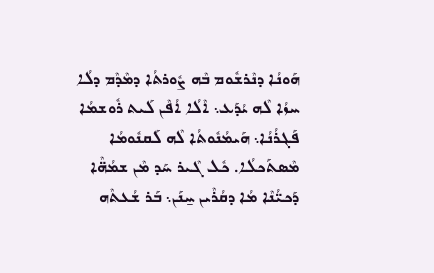ܗܰܘܢܳܐ ܕܢܶܪܫܽܘܡ ܒܶܗ ܨܽܘܪܬܳܐ ܕܡܶܕܶܡ ܕܠܳܐ ܚܙܳܐ ܠܶܗ ܝܳܕܰܥ܆ ܐܶܠܳܐ ܐܳܦܶܢ ܠܰܝܬ ܪܽܘܫܡܳܐ ܦܰܓܪܳܢܳܐ܆ ܗܰܝܡܳܢܽܘܬܳܐ ܠܶܗ ܠܰܩܢܽܘܡܳܐ ܡܶܣܬܰܟܠܳܐ. ܟܽܠ ܓܶܝܪ ܚܰܕ ܡܶܢ ܫܡܳܗ̈ܶܐ ܕܰܟܝ̈ܳܢܶܐ ܡܳܐ ܕܩܳܪܶܝܢ ܚ̱ܢܰܢ܆ ܒܰܪ ܫܳܥܬܶܗ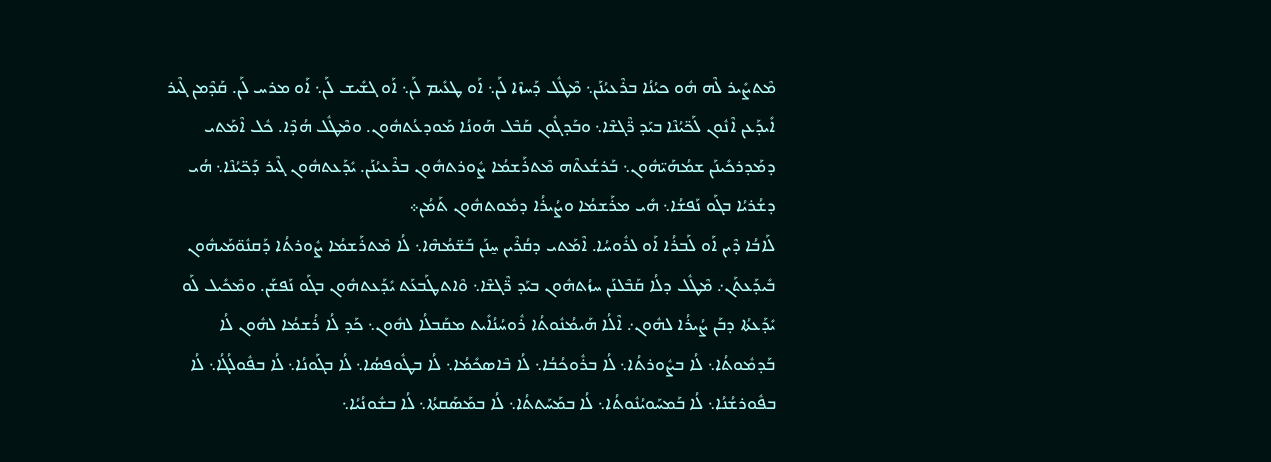ܡܶܬܨܺܝܪ ܠܶܗ ܗܽܘ ܟܝܳܢܳܐ ܒܪܶܥܝܳܢܰܢ܆ ܡܶܛܽܠ ܕܰܚܙܶܐ ܠܰܢ܆ ܐܰܘ ܛܥܺܝܡ ܠܰܢ܆ ܐܰܘ ܓܫܺܝܫ ܠܰܢ܆ ܐܰܘ ܡܪܚ ܠܰܢ. ܩܰܕܶܡܢ ܓܶܝܪ ܐܺܝܕܰܥܢ ܐܶܢܽܘܢ ܠܰܟ̈ܝܳܢܶܐ ܒܝܰܕ ܪ̈ܶܓܫܶܐ܆ ܘܒܰܕܓܽܘܢ ܩܰܒܶܠ ܗܰܘܢܳܐ ܡܰܘܕܥܳܬܗܽܘܢ. ܘܡܶܛܽܠ ܗܳܕܶܐ. ܟܽܠ ܐܶܡܰܬܝ ܕܡܰܕܪܟܺܝܢܰܢ ܫܡܳܗܰܝ̈ܗܽܘܢ܆ ܒܰܪܫܳܥܬܶܗ ܡܶܬܪܰܫܡܳܐ ܨܽܘܪܬܗܽܘܢ ܒܪܶܥܝܳܢܰܢ. ܝܺܕܰܥܬܗܽܘܢ ܓܶܝܪ ܕܰܟ̈ܝܳܢܶܐ܆ ܗܳܝ ܕܫܳܪܝܳܐ ܒܓܰܘ ܢܰܦܫܳܐ܆ ܗܺܝ ܡܪܰܫܡܳܐ ܘܨܳܝܪܳܐ ܕܡܽܘܬܗܽܘܢ ܬܰܡܳܢ܀
ܠܰܐܒܳܐ ܕܶܝܢ ܐܰܘ ܠܰܒܪܳܐ ܐܰܘ ܠܪܽܘܚܳܐ. ܐܶܡܰܬܝ ܕܩܳܪܶܝܢ ܚ̱ܢܰܢ ܒܰܫ̈ܡܳܗܶܐ܆ ܠܳܐ ܡܶܬܪܰܫܡܳܐ ܨܽܘܪܬܳܐ ܕܰܩܢܽܘ̈ܡܰܝܗܽܘܢ ܒܺܝܕܰܥܬܰܢ܇ ܡܶܛܽܠ ܕܠܳܐ ܩܰܒܶܠܢܰܢ ܚܙܳܬܗܽܘܢ ܒܝܰܕ ܪ̈ܶܓܫܶܐ܆ ܘܶܐܬܛܰܒܥܰܬ ܝܺܕܰܥܬܗܽܘܢ ܒܓܰܘ ܢܰܦܫܰܢ. ܘܡܶܟܺܝܠ ܠܰܘ ܝܺܕܰܥܬܳܐ ܕܒܰܢ ܨܳܝܪܳܐ ܠܗܽܘܢ܇ ܐܶܠܳܐ ܗܰܝܡܳܢܽܘܬܳܐ ܪܽܘܚܳܢܳܐܺܝܬ ܡܩܰܒܠܳܐ ܠܗܽܘܢ܆ ܟܰܕ ܠܳܐ ܪܳܫܡܳܐ ܠܗܽܘܢ ܠܳܐ ܒܰܕܡܽܘܬܳܐ܆ ܠܳܐ ܒܨܽܘܪܬܳܐ܆ ܠܳܐ ܒܪܽܘܟܳܒܳܐ܆ ܠܳܐ ܒܶܐܣܟܺܡܳܐ܆ ܠܳܐ ܒܛܽܘܦܣܳܐ܆ ܠܳܐ ܒܓܰܘܢܳܐ܆ ܠܳܐ ܒܦܽܘܠܳܓܳܐ܆ ܠܳܐ ܒܦܽܘܪܫܳܢܳܐ܆ ܠܳܐ ܒܰܡܚܰܘܝܳܢܽܘܬܳܐ܆ ܠܳܐ ܒܡܰܚܰܬܬܳܐ܆ ܠܳܐ ܒܡܰܣܰܩܬܳܐ܆ ܠܳܐ ܒܫܽܘܢܳܝܳܐ܆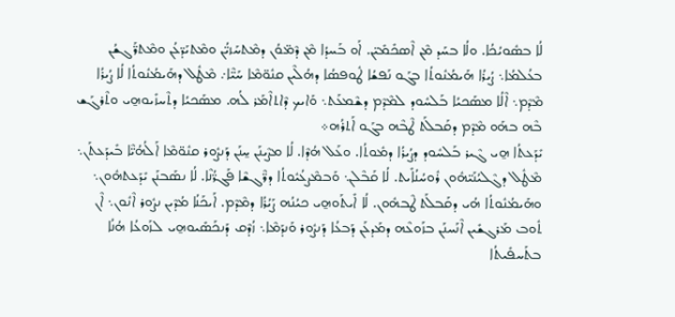ܠܳܐ ܒܣܽܘܝܳܟܳܐ. ܘܠܳܐ ܒܚܰܕ ܡܶܢ ܐܶܣܟܺܡܺܝ̈ܢ. ܐܰܘ ܒܰܚܕܳܐ ܡܶܢ ܕܶܡ̈ܘܳܢ ܕܡܶܬܚܰܙܝ̈ܳܢ ܘܡܶܬܝܰܕ̈ܥܳܢ ܘܡܶܬܪ̈ܰܓܫܳܢ ܒܥܳܠܡܳܐ܆ ܨܳܝܪܳܐ ܗܰܝܡܳܢܽܘܬܳܐ ܒܓܰܘ ܢܰܦܫܳܐ ܛܽܘܦܣܳܐ ܕܗܳܠܶܝܢ ܩܢܽܘ̈ܡܶܐ ܚܰܝ̈ܶܐ܇ ܡܶܛܽܠ ܕܗܰܝܡܳܢܽܘܬܳܐ ܠܳܐ ܨܳܝܪܳܐ ܡܶܕܶܡ܆ ܐܶܠܳܐ ܡܣܰܟܝܳܐ ܒܰܠܚܽܘܕ ܠܡܶܕܶܡ ܕܫܶܡܥܰܬ܆ ܘܰܐܝܟ ܕܶܐܬܐܶܡܰܪ ܠܳܗ. ܡܣܰܟܝܳܐ ܕܬܶܚܙܺܝܘܗ̱ܝ ܘܬܶܪܓܰܫ ܒܶܗ ܒܗܰܘ ܡܶܕܶܡ ܕܩܰܒܠܰܬ ܛܶܒܶܗ ܒܓܰܘ ܐܰܬܪܳܗ܀
ܝܺܕܰܥܬܳܐ ܗ̱ܝ ܓܶܝܪ ܒܰܠܚܽܘܕ ܕܨܳܝܪܳܐ ܕܡܽܘܬܳܐ. ܘܥܰܠ ܗܳܕܶܐ. ܠܳܐ ܡܨܶܝܢܰܢ ܚ̱ܢܰܢ ܕܰܢܨܽܘܪ ܩܢܽܘ̈ܡܶܐ ܐܰܠܳܗܳܝ̈ܶܐ ܒܺܝܕܰܥܬܰܢ܆ ܡܶܛܽܠ ܕܓܶܠܝܳܢܰܝ̈ܗܽܘܢ ܪܽܘܚܳܢܳܐܺܝܬ. ܠܳܐ ܩܰܒܶܠܢ܆ ܘܰܒܡܶܨܥܳܝܽܘܬܳܐ ܕܪ̈ܶܓܫܶܐ ܦܰܓܪ̈ܳܢܶܐ. ܠܳܐ ܢܣܰܒܢܰܢ ܝܺܕܰܥܬܗܽܘܢ܆ ܘܗܰܝܡܳܢܽܘܬܳܐ ܗܳܝ ܕܩܰܒܠܰܬ ܛܶܒܗܽܘܢ. ܠܳܐ ܐܺܝܬܰܘܗ̱ܝ ܟܝܳܢܳܗ ܨܰܝܳܪܳܐ ܕܡܶܕܶܡ. ܐܰܝܟܰܢܳܐ ܡܳܕܶܝܢ ܢܨܽܘܪ ܐܶܢܽܘܢ܆ ܐܶܢ ܬܽܘܒ ܡܰܪܓܫܺܝܢ ܐܶܢܰܚܢܰܢ ܒܙܰܘܥܶܗ ܕܡܰܕܥܰܢ ܕܰܒܥܳܐ ܕܰܢܨܽܘܪ ܘܰܢܕܰܡܶܐ܆ ܙܳܕܶܩ ܕܰܢܟܰܣܺܝܘܗ̱ܝ ܠܙܰܘܥܳܐ ܗܳܢܳܐ ܒܬܰܚܦܺܝܬܳܐ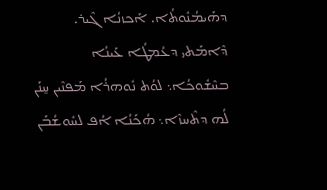ܕܗܰܝܡܳܢܽܘܬܳܐ. ܐܰܟܙܢܳܐ ܓܶܝܪ. ܕܶܐܡܰܬܝ ܕܥܳܡܛܳܐ ܥܰܝܢܳܐ ܒܚܶܫܽܘܟܳܐ܆ ܠܘܳܬ ܢܽܘܗܪܳܐ ܡܰܦܢܶܝܢ ܚ̱ܢܰܢ ܠܳܗ ܕܬܶܚܙܶܐ܆ ܗܳܟܰܢܳܐ ܐܳܦ ܠܚܽܘܫܳܒܰܢ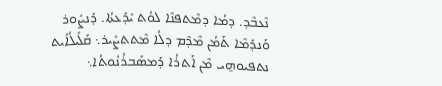ܢܶܥܒܶܕ. ܕܡܳܐ ܕܡܶܬܦܢܶܐ ܠܘܳܬ ܝܺܕܰܥܬܳܐ. ܕܰܢܨܽܘܪ ܘܰܢܕܰܡܶܐ ܬܰܡܳܢ ܡܶܕܶܡ ܕܠܳܐ ܡܶܬܬܨܺܝܪ܆ ܩܰܠܺܝܠܳܐܺܝܬ ܢܬܦܝܘܗ̱ܝ ܡܶܢ ܐܰܬܪܳܐ ܕܰܡܣܰܒܪܳܢܽܘܬܳܐ܆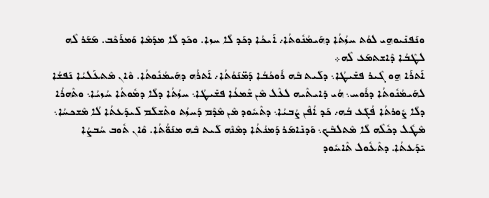ܘܢܰܦܢܺܝܘܗ̱ܝ ܠܘܳܬ ܚܙܳܬܳܐ ܕܗܰܝܡܳܢܽܘܬܳܐ܇ ܐܰܝܟܳܐ ܕܟܰܕ ܠܳܐ ܚܙܐ. ܘܟܰܕ ܠܳܐ ܡܕܰܡܶܐ ܘܰܡܪܰܟܶܒ. ܡܰܫܰܪ ܠܶܗ ܠܛܶܒܳܐ ܕܶܐܫܬܡܰܥ ܠܶܗ܀
ܐܰܬܪܰܐ ܗ̱ܘ ܓܶܝܪ ܦܫܺܝܛܳܐ܆ ܕܠܰܝܬ ܒܶܗ ܪܽܘܟܳܒܳܐ ܕܰܡ̈ܢܰܘܳܬܳܐ܇ ܐܰܬܪܳܗ ܕܗܰܝܡܳܢܽܘܬܳܐ. ܘܶܐܢ ܡܶܬܥܰܠܝܳܐ ܢܰܦܫܳܐ ܠܗܰܝܡܳܢܽܘܬܳܐ ܕܪܽܘܚ܆ ܗܳܝ ܕܺܐܝܬܶܝܗ ܠܥܶܠ ܡܶܢ ܫܶܡܥܳܐ ܦܫܺܝܛܳܐ܆ ܚܙܳܬܳܐ ܕܠܳܐ ܕܡܽܘܬܳܐ ܚܳܙܝܳܐ܆ ܘܬܶܗܪܳܐ ܕܠܳܐ ܨܽܘܪܬܳܐ ܦܳܓܰܥ ܒܳܗ܇ ܟܰܕ ܐܳܦܶܢ ܨܳܒܝܳܐ܆ ܕܬܶܚܽܘܕ ܡܶܢ ܡܶܕܶܡ ܕܰܚܙܳܬ ܘܬܶܫܠܰܡ ܠܺܝܕܰܥܬܳܐ ܠܳܐ ܡܶܫܟܚܳܐ܆ ܡܶܛܽܠ ܕܟܽܠܶܗ ܠܳܐ ܡܶܬܠܒܶܟ܆ ܘܰܕܢܺܐܡܰܪ ܕܰܡܢܳܬܳܐ ܕܡܶܢܶܗ ܠܰܝܬ ܒܶܗ ܡܢܰܘ̈ܳܬܳܐ. ܘܶܐܢ ܬܽܘܒ ܚܳܒܨܳܐ ܝܺܕܰܥܬܳܐ. ܕܬܶܥܽܘܠ ܬܶܐܚܽܘܕ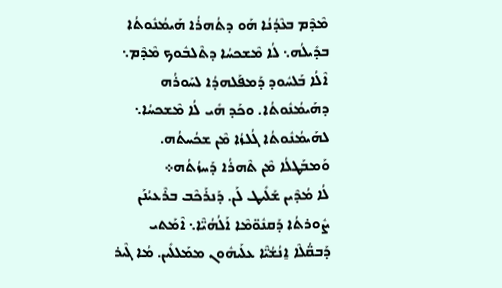ܡܶܕܶܡ ܒܥܶܕܳܢܳܐ ܗܰܘ ܕܬܳܗܪܳܐ ܗܰܝܡܳܢܽܘܬܳܐ ܒܕܺܝܠܳܗ܆ ܠܳܐ ܡܶܫܟܚܳܐ ܕܬܶܠܒܽܘܟ ܡܶܕܶܡ܆ ܐܶܠܳܐ ܒܰܠܚܽܘܕ ܕܰܡܦܰܠܗܕܳܐ ܠܚܰܘܪܳܗ ܕܗܰܝܡܳܢܽܘܬܳܐ. ܘܟܰܕ ܗܺܝ ܠܳܐ ܡܶܫܟܚܳܐ܆ ܠܗܰܝܡܳܢܽܘܬܳܐ ܓܳܠܙܳܐ ܡܶܢ ܫܟܳܚܬܳܗ. ܘܰܡܒܰܛܠܳܐ ܡܶܢ ܬܶܗܪܳܐ ܕܰܚܙܳܬܳܗ܀
ܠܳܐ ܡܳܕܶܝܢ ܫܰܠܺܝܛ ܠܰܢ. ܕܰܢܪܰܟܶܒ ܒܪܶܥܝܳܢܰܢ ܨܽܘܪܬܳܐ ܕܰܩܢܽܘ̈ܡܶܐ ܐܰܠܳܗܳܝ̈ܶܐ܆ ܐܶܡܰܬܝ ܕܰܒܩ̈ܳܠܶܐ ܐ̱ܢܳܫܳܝ̈ܶܐ ܥܠܰܝܗܽܘܢ ܡܡܰܠܠܺܝܢ. ܡܳܐ ܓܶܝܪ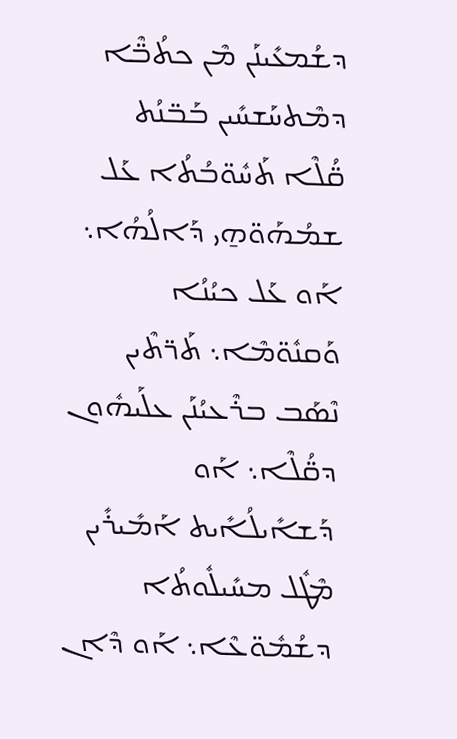ܕܫܳܡܥܺܝܢܰܢ ܡܶܢ ܟܬܳܒ̈ܶܐ ܕܡܶܬܚܰܫܚܺܝܢ ܒܰܒ̈ܢܳܬ ܩ̈ܳܠܶܐ ܬܰܚܽܘ̈ܒܳܬܳܐ ܥܰܠ ܫܡܳܗܰܘ̈ܗ̱ܝ ܕܰܐܠܳܗܳܐ܆ ܐܰܘ ܥܰܠ ܟܝܳܢܳܐ ܘܰܩܢܽܘ̈ܡܶܐ܆ ܬܰܪ̈ܬܶܝܢ ܢܶܣܰܒ ܒܪܶܥܝܳܢܰܢ ܥܠܰܝܗܽܘܢ ܕܩ̈ܳܠܶܐ܆ ܐܰܘ ܕܰܫܐܺܝܠܳܐܺܝܬ ܐܰܡܺܝܪܺܝܢ ܡܶܛܽܠ ܡܚܺܝܠܽܘܬܳܐ ܕܫܳܡܽܘ̈ܥܶܐ܆ ܐܰܘ ܕܶܐܢ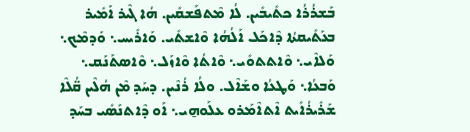ܒܰܫܪܳܪܳܐ ܟܬܺܝܒܺܝܢ. ܠܳܐ ܡܶܬܦܰܫܩܺܝܢ. ܗܳܐ ܓܶܝܪ ܐܰܡܺܝܪ ܒܥܰܬܺܝܩܬܳܐ ܕܶܐܟܰܠ ܐܰܠܳܗܳܐ ܘܶܐܫܬܺܝ. ܘܰܐܪܺܝܚ܆ ܘܰܕܡܶܟ܆ ܘܰܠܐܶܝ܆ ܘܶܐܬܬܘܺܝ܆ ܘܶܐܬܳܐ ܘܶܐܙܰܠ܆ ܘܶܐܣܬܰܢܰܩ܆ ܘܰܒܥܳܐ܆ ܘܰܛܥܳܐ ܘܫܰܐܶܠ. ܘܠܳܐ ܪܳܢܶܝܢ. ܕܚܰܕ ܡܶܢ ܗܳܠܶܝܢ ܩ̈ܳܠܶܐ ܫܰܪܺܝܪܳܐܺܝܬ ܐܶܬܐܶܡܰܪܘ ܥܠܰܘܗ̱ܝ܆ ܐܰܘ ܕܶܐܬܢܰܣܺܝ ܒܚܰܕ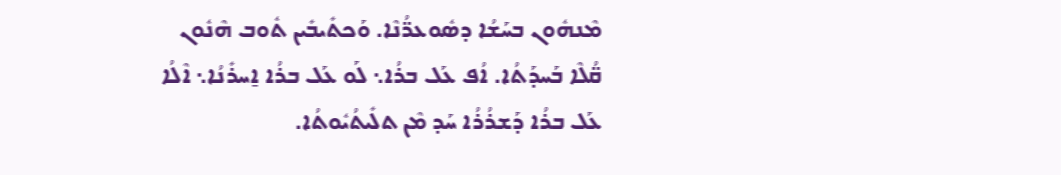ܡܶܢܗܽܘܢ ܒܚܰܫܳܐ ܕܣܽܘܥܪ̈ܳܢܶܐ. ܘܰܟܬܺܝܒܺܝܢ ܬܽܘܒ ܗܶܢܽܘܢ ܩ̈ܳܠܶܐ ܒܰܚܕܰܬܳܐ. ܐܳܦ ܥܰܠ ܒܪܳܐ܆ ܠܰܘ ܥܰܠ ܒܪܳܐ ܐ̱ܚܪܺܢܳܐ܆ ܐܶܠܳܐ ܥܰܠ ܒܪܳܐ ܕܰܫܪܳܪܳܐ ܚܰܕ ܡܶܢ ܬܠܺܝܬܳܝܽܘܬܳܐ.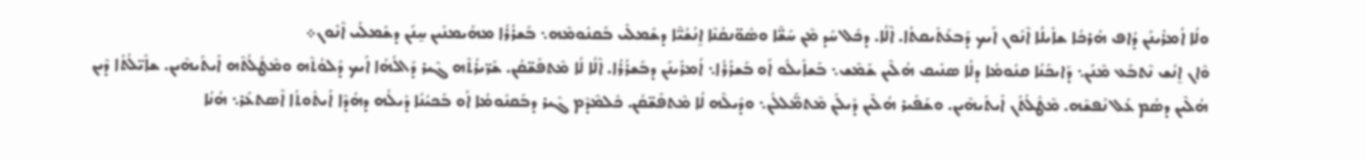ܘܠܳܐ ܐܳܡܪܺܝܢܰܢ ܕܳܐܦ ܗܳܪܟܳܐ ܫܐܺܝܠܳܐ ܐܶܢܽܘܢ ܐܰܝܟ ܕܰܒܥܰܬܺܝܩܬܳܐ. ܐܶܠܳܐ. ܕܟܽܠ ܚܰܕ ܡܶܢ ܚܰܫ̈ܶܐ ܘܣܽܘ̈ܢܩܳܢܶܐ ܐ̱ܢܳܫܳܝ̈ܶܐ ܕܫܰܡܠܺܝ ܒܰܩܢܽܘܡܶܗ܆ ܒܰܫܪܳܪܳܐ ܡܗܰܝܡܢܺܝܢ ܚ̱ܢܰܢ ܕܫܰܡܠܺܝ ܐܶܢܽܘܢ܀
ܘܶܐܢ ܐ̱ܢܳܫ ܢܶܬܒܰܥ ܡܶܢܰܢ܆ ܕܰܐܝܟܰܢܳܐ ܩܢܽܘܡܳܐ ܕܠܳܐ ܣܢܺܝܩ ܗܳܠܶܝܢ ܫܰܡܶܫ܆ ܒܰܫܐܺܝܠܽܘ ܐܰܘ ܒܰܫܪܳܪܳܐ܆ ܐܳܡܪܺܝܢܰܢ ܕܒܰܫܪܳܪܳܐ. ܐܶܠܳܐ ܠܳܐ ܡܶܬܦܰܫ̈ܩܳܢ. ܫܰܪ̈ܝܪܳܬܶܗ ܓܶܝܪ ܕܰܐܠܳܗܳܐ ܐܰܝܟ ܕܰܠܘܳܬܶܗ ܘܡܶܛܽܠܳܬܶܗ ܐܺܝܬܰܝܗܶܝܢ. ܫܐܺܝ̈ܠܳܬܳܐ ܕܶܝܢ ܗܳܠܶܝܢ ܕܣܳܡ ܥܰܠ ܢܰܦܫܶܗ. ܡܶܛܽܠܳܬܰܢ ܐܺܝܬܰܝܗܶܝܢ. ܘܫܰܦܺܝܪ ܗܳܠܶܝܢ ܕܺܝܠܰܢ ܡܶܬܡ̈ܰܠܠܳܢ܆ ܘܕܺܝܠܶܗ ܠܳܐ ܡܶܬܦܰܫ̈ܩܳܢ. ܟܽܠܡܶܕܶܡ ܓܶܝܪ ܕܒܰܩܢܽܘܡܳܐ ܐܰܘ ܒܰܟܝܳܢܳܐ ܕܺܝܠܳܗ ܕܗܳܕܶܐ ܐܺܝܬܽܘܬܳܐ ܐܶܣܬܥܰܪ܆ ܗܳܢܳܐ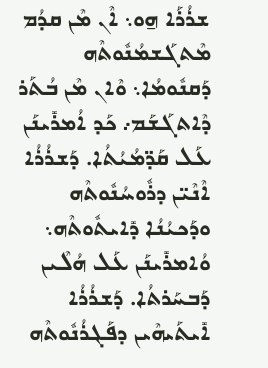ܫܪܳܪܰܐ ܗ̱ܘ܆ ܐܶܢ ܡܶܢ ܩܕܳܡ ܡܶܬܓܰܫܡܳܢܽܘܬܶܗ ܕܰܩܢܽܘܡܳܐ܆ ܘܶܐܢ ܡܶܢ ܒܳܬܰܪ ܕܶܐܬܓܰܫܰܡ܇ ܟܰܕ ܐܳܡܪܺܝܢܰܢ ܥܰܠ ܩܰܕ̈ܡܳܝܳܬܳܐ. ܕܰܫܪܳܪܳܐ ܐܶܢܶܝ̈ܢ ܕܪܽܘܚܳܢܽܘܬܶܗ ܘܕܰܟܝܳܢܳܐ ܕܺܐܝܬܽܘܬܶܗ܆ ܘܳܐܡܪܺܝܢܰܢ ܥܰܠ ܗܳܠܶܝܢ ܕܰܒܚܰܪܬܳܐ. ܕܰܫܪܳܪܳܐ ܐܺܝܬܰܝܗܶܝܢ ܕܦܰܓܪܳܢܽܘܬܶܗ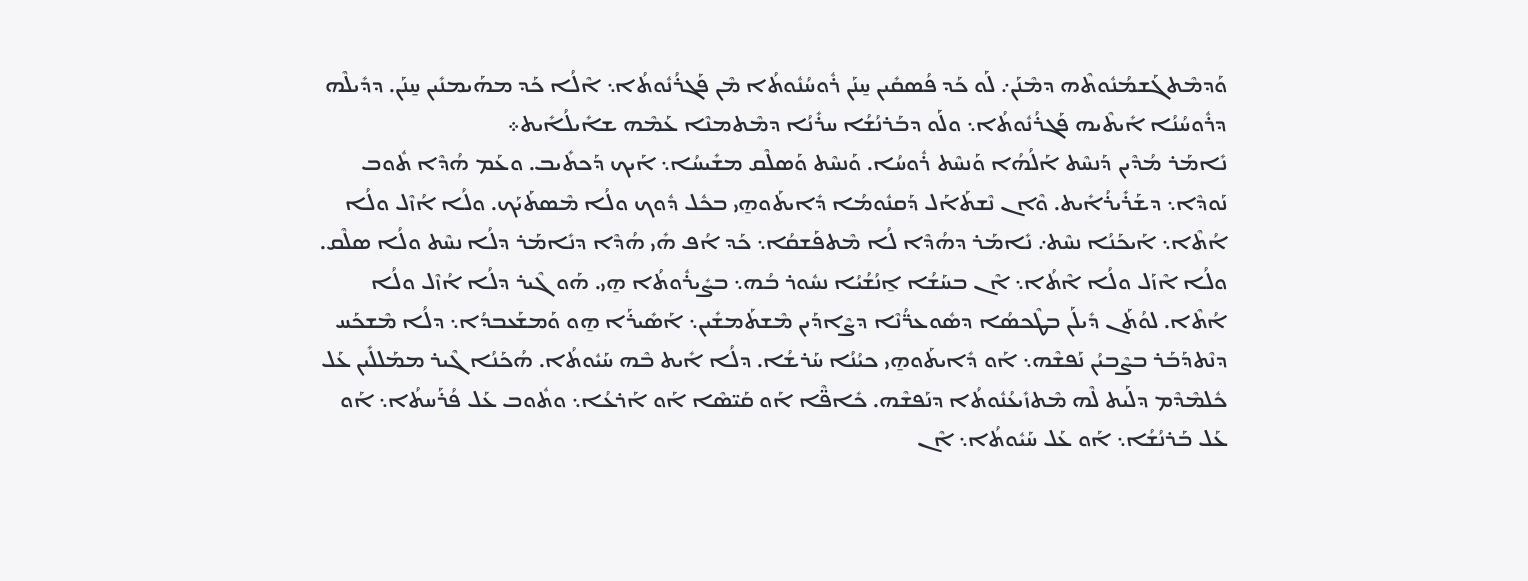ܘܰܕܡܶܬܓܰܫܡܳܢܽܘܬܶܗ ܕܡܶܢܰܢ܇ ܠܰܘ ܟܰܕ ܦܳܣܩܺܝܢ ܚ̱ܢܰܢ ܪܽܘܚܳܢܽܘܬܳܐ ܡܶܢ ܦܰܓܪܳܢܽܘܬܳܐ܆ ܐܶܠܳܐ ܟܰܕ ܡܗܰܝܡܢܺܝܢ ܚ̱ܢܰܢ. ܕܕܺܝܠܶܗ ܕܪܽܘܚܳܢܳܐ ܐܺܝܬܶܝܗ ܦܰܓܪܳܢܽܘܬܳܐ܆ ܘܠܰܘ ܕܒܰܪܢܳܫܳܐ ܚܪܺܢܳܐ ܕܡܶܬܡܢܶܐ ܥܰܡܶܗ ܫܐܺܝܠܳܐܺܝܬ܀
ܢܺܐܡܰܪ ܡܳܕܶܝܢ ܕܰܢܚܶܬ ܐܰܠܳܗܳܐ ܘܰܢܚܶܬ ܪܽܘܚܳܐ. ܘܰܢܚܶܬ ܘܰܣܠܶܩ ܡܫܺܝܚܳܐ܆ ܐܰܝܟ ܕܰܟܬܺܝܒ. ܘܥܰܡ ܗܳܕܶܐ ܬܽܘܒ ܢܰܘܕܶܐ܆ ܕܫܰܪܺܝܪܳܐܺܝܬ. ܘܶܐܢ ܢܶܫܬܰܐܰܠ ܕܰܩܢܽܘܡܳܐ ܕܺܐܝܬܰܘܗ̱ܝ ܒܟܽܠ ܕܽܘܟ ܘܠܳܐ ܡܶܣܬܰܝܰܟ. ܘܠܳܐ ܐܳܙܶܠ ܘܠܳܐ ܐܳܬܶܐ܆ ܐܰܝܟܰܢܳܐ ܢܚܶܬ܇ ܢܺܐܡܰܪ ܕܗܳܕܶܐ ܠܳܐ ܡܶܬܦܰܫܩܳܐ܆ ܟܰܕ ܐܳܦ ܗܺܝ ܗܳܕܶܐ ܕܢܺܐܡܰܪ ܕܠܳܐ ܢܚܶܬ ܘܠܳܐ ܣܠܶܩ. ܘܠܳܐ ܐܶܙܰܠ ܘܠܳܐ ܐܶܬܳܐ܆ ܐܶܢ ܒܚܰܫܳܐ ܐ̱ܢܳܫܳܝܳܐ ܢܚܽܘܪ ܒܳܗ܆ ܒܨܺܝܪܽܘܬܳܐ ܗ̱ܝ. ܗܰܘ ܓܶܝܪ ܕܠܳܐ ܐܳܙܶܠ ܘܠܳܐ ܐܳܬܶܐ. ܠܘܳܬܰܢ ܕܺܝܠܰܢ ܒܛܶܟܣܳܐ ܕܣܽܘܥܪ̈ܳܢܶܐ ܕܨܶܐܕܰܝܢ ܡܶܫܬܰܡܫܺܝܢ܆ ܐܰܣܺܝܪܰܐ ܗ̱ܘ ܘܰܡܫܰܥܒܕܳܐ܆ ܕܠܳܐ ܡܶܫܟܰܚ ܕܢܶܬܕܰܒܰܪ ܒܨܶܒܝܳܢ ܢܰܦܫܶܗ܆ ܐܰܘ ܕܺܐܝܬܰܘܗ̱ܝ ܟܝܳܢܳܐ ܚܰܪܫܳܐ. ܕܠܳܐ ܐܺܝܬ ܒܶܗ ܚܰܝܽܘܬܳܐ. ܗܳܟܰܢܳܐ ܓܶܝܪ ܡܡܰܠܠܺܝܢ ܥܰܠ ܟܽܠܡܶܕܶܡ ܕܠܰܝܬ ܠܶܗ ܡܶܬܙܺܝܥܳܢܽܘܬܳܐ ܕܢܰܦܫܶܗ. ܟܺܐܦ̈ܶܐ ܐܰܘ ܩܰܝ̈ܣܶܐ ܐܰܘ ܐܰܪܥܳܐ܆ ܘܬܽܘܒ ܥܰܠ ܦܳܪܰܚܬܳܐ܆ ܐܰܘ ܥܰܠ ܒܰܪܢܳܫܳܐ܆ ܐܰܘ ܥܰܠ ܚܰܝܽܘܬܳܐ܆ ܐܶܢ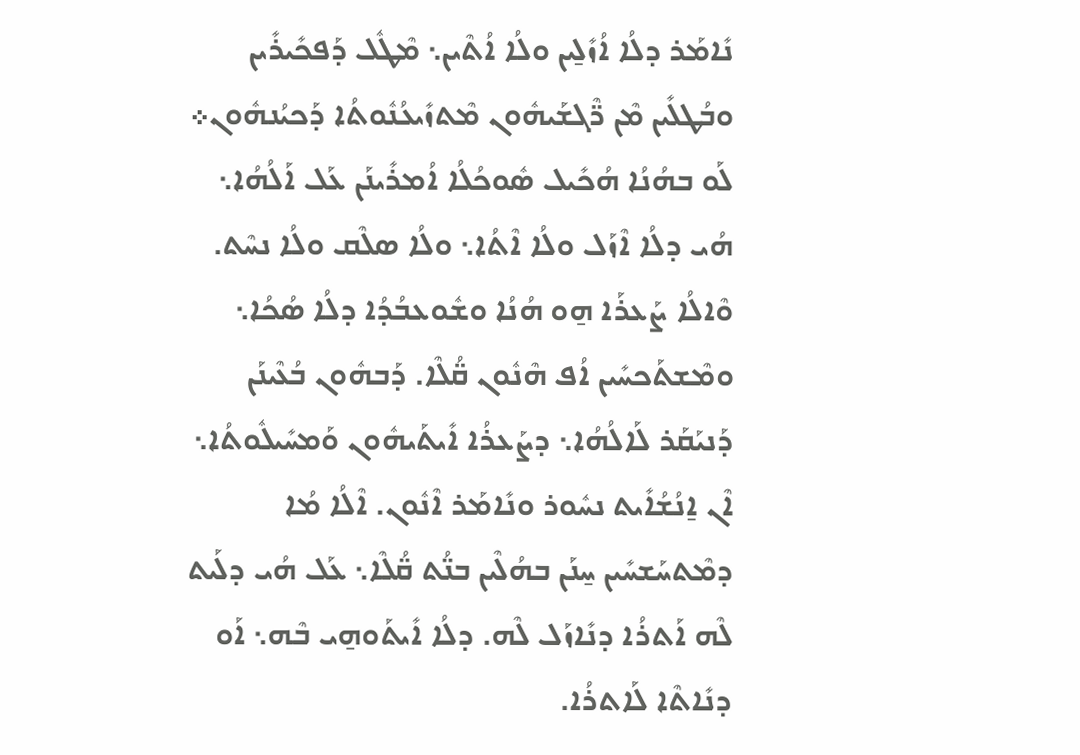ܢܺܐܡܰܪ ܕܠܳܐ ܐܳܙܺܠ̱ܝܢ ܘܠܳܐ ܐܳܬܶܝܢ܆ ܡܶܛܽܠ ܕܰܦܟܺܝܪܺܝܢ ܘܒܳܛܠܺܝܢ ܡܶܢ ܪ̈ܶܓܫܰܝܗܽܘܢ ܡܶܬܙܺܝܥܳܢܽܘܬܳܐ ܕܰܟܝܳܢܗܽܘܢ܀
ܠܰܘ ܒܗܳܢܳܐ ܗܳܟܺܝܠ ܣܽܘܟܳܠܳܐ ܐܳܡܪܺܝܢܰܢ ܥܰܠ ܐܰܠܳܗܳܐ܆ ܗܳܝ ܕܠܳܐ ܐܶܙܰܠ ܘܠܳܐ ܐܶܬܳܐ܆ ܘܠܳܐ ܣܠܶܩ ܘܠܳܐ ܢܚܶܬ. ܘܶܐܠܳܐ ܨܰܥܪܰܐ ܗ̱ܘ ܗܳܢܳܐ ܘܫܽܘܥܒܳܕܳܐ ܕܠܳܐ ܣܳܟܳܐ܆ ܘܡܶܫܬܰܟܚܺܝܢ ܐܳܦ ܗܶܢܽܘܢ ܩ̈ܳܠܶܐ. ܕܰܒܗܽܘܢ ܒܳܥܶܝܢܰܢ ܕܰܢܝܰܩܰܪ ܠܰܐܠܳܗܳܐ܆ ܕܨܰܥܪܳܐ ܐܺܝܬܰܝܗܽܘܢ ܘܰܡܚܺܝܠܽܘܬܳܐ܆ ܐܶܢ ܐ̱ܢܳܫܳܐܺܝܬ ܢܚܽܘܪ ܘܢܺܐܡܰܪ ܐܶܢܽܘܢ. ܐܶܠܳܐ ܡܳܐ ܕܡܶܬܚܰܫܚܺܝܢ ܚ̱ܢܰܢ ܒܗܳܠܶܝܢ ܒܢ̈ܳܬ ܩ̈ܳܠܶܐ܆ ܥܰܠ ܗܳܝ ܕܠܰܝܬ ܠܶܗ ܐܰܬܪܳܐ ܕܢܺܐܙܰܠ ܠܶܗ. ܕܠܳܐ ܐܺܝܬܰܘܗ̱ܝ ܒܶܗ܆ ܐܰܘ ܕܢܺܐܬܶܐ ܠܰܐܬܪܳܐ.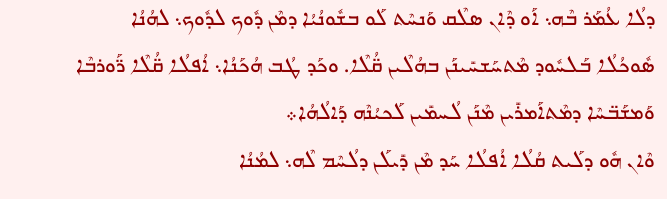ܕܠܳܐ ܥܳܡܰܪ ܒܶܗ܆ ܐܰܘ ܕܶܐܢ ܣܠܶܩ ܘܰܢܚܶܬ ܠܰܘ ܒܫܽܘܢܳܝܳܐ ܕܡܶܢ ܕܽܘܟ ܠܕܽܘܟ܆ ܠܗܳܢܳܐ ܣܽܘܟܳܠܳܐ ܒܰܠܚܽܘܕ ܡܶܬܚܰܫܚܺܝܢܰܢ ܒܗܳܠܶܝܢ ܩ̈ܳܠܶܐ. ܘܟܰܕ ܛܳܒ ܗܳܟܰܢܳܐ܆ ܐܳܦܠܳܐ ܩ̈ܳܠܶܐ ܪ̈ܰܘܪܒܶܐ ܘܰܡܫܰܒ̈ܚܶܐ ܕܡܶܬܐܰܡܪܺܝܢ ܡܶܢܰܢ ܠܳܚܡܺܝܢ ܠܰܟܝܳܢܶܗ ܕܰܐܠܳܗܳܐ܀
ܘܶܐܢ ܗܽܘ ܕܠܰܝܬ ܩܳܠܳܐ ܐܳܦܠܳܐ ܚܰܕ ܡܶܢ ܕܺܝܠܰܢ ܕܠܳܚܶܡ ܠܶܗ܆ ܠܡܳܢܳܐ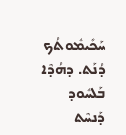ܚܰܟܺܝܡܽܘܬܳܟ ܕܳܢܰܬ. ܕܗܳܕܶܐ ܒܰܠܚܽܘܕ ܕܰܢܚܶܬ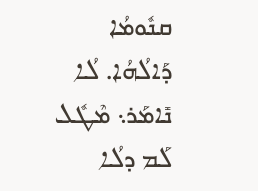ܩܢܽܘܡܳܐ ܕܰܐܠܳܗܳܐ. ܠܳܐ ܢܺܐܡܰܪ܆ ܡܶܛܽܠ ܠܰܡ ܕܠܳܐ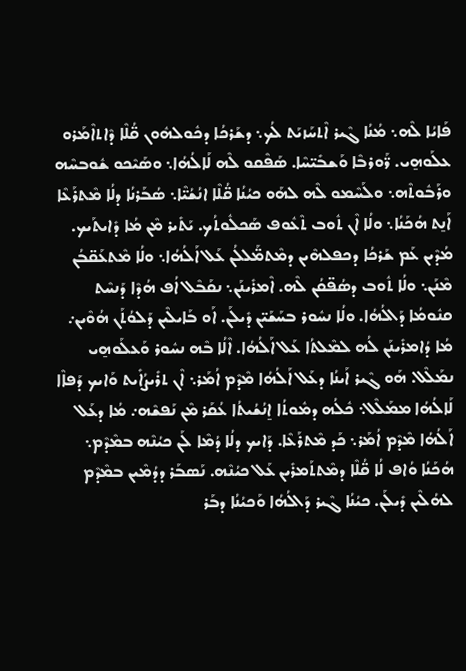ܦܰܐܝܳܐ ܠܶܗ܆ ܡܳܢܳܐ ܓܶܝܪ ܐܶܬܚܰܙܝܰܬ ܠܳܟ܆ ܕܫܰܪܟܳܐ ܕܟܽܘܠܗܽܘܢ ܩ̈ܳܠܶܐ ܕܶܐܬܐܶܡܰܪܘ ܥܠܰܘܗ̱ܝ. ܪ̈ܰܘܪܒܶܐ ܘܰܫܒܺܝ̈ܚܶܐ. ܣܰܦܶܩܘ ܠܶܗ ܠܰܐܠܳܗܳܐ܆ ܘܣܰܝܶܟܘ ܫܽܘܒܚܶܗ ܘܪܰܒܽܘܬܶܗ܆ ܘܠܰܚܶܡܘ ܠܶܗ ܠܗܰܘ ܟܝܳܢܳܐ ܩ̈ܳܠܶܐ ܐܢܳܫܳܝ̈ܶܐ܆ ܣܳܒܰܪܢܳܐ ܕܠܳܐ ܡܶܬܪܰܥܶܐ ܐܰܢ̱ܬ ܗܳܟܰܢܳܐ܆ ܘܠܳܐ ܐܶܢ ܬܽܘܒ ܬܶܥܽܘܦ ܣܰܟܠܽܘܬܳܟ. ܝܰܬܺܝܪ ܡܶܢ ܡܳܐ ܕܺܐܝܬܰܝܟ. ܡܳܕܶܝܢ ܥܰܡ ܫܰܪܟܳܐ ܕܟܦܠܗܶܝܢ ܕܡܶܬܡ̈ܰܠܠܳܢ ܥܰܠ ܐܰܠܳܗܳܐ܆ ܘܠܳܐ ܡܶܬܥܰܩ̈ܒܳܢ ܡܶܢܰܢ܆ ܘܠܳܐ ܬܽܘܒ ܕܣܳܦ̈ܩܳܢ ܠܶܗ. ܐܶܡܪܺܝܢܰܢ܆ ܢܩܰܒܶܠ ܐܳܦ ܗܳܕܶܐ ܕܰܢܚܶܬ ܩܢܽܘܡܳܐ ܕܰܐܠܳܗܳܐ. ܘܠܳܐ ܢܚܽܘܪ ܒܚܰܫܰܝ̈ܢ ܕܺܝܠܰܢ. ܐܰܘ ܒܰܐܝܠܶܝܢ ܕܰܠܘܳܬܰܢ ܗܳܘܶܝܢ܇ ܡܳܐ ܕܳܐܡܪܺܝܢܰܢ ܠܳܗ ܠܡܶܠܬܳܐ ܥܰܠ ܐܰܠܳܗܳܐ. ܐܶܠܳܐ ܒܶܗ ܢܚܽܘܪ ܘܰܥܠܰܘܗ̱ܝ ܢܡܰܠܶܠ. ܗܰܘ ܓܶܝܪ ܐܰܝܢܳܐ ܕܥܰܠ ܐܰܠܳܗܳܐ ܡܶܕܶܡ ܐܳܡܰܪ܆ ܐܶܢ ܬܪܺܝܨܳܐܺܝܬ ܘܰܐܝܟ ܕܰܦܐܶܐ ܠܰܐܠܳܗܳܐ ܡܡܰܠܶܠ܆ ܟܽܠܳܗ ܕܡܽܘܬܳܐ ܐ̱ܢܳܫܳܝܬܳܐ ܥܳܩܰܪ ܡܶܢ ܢܰܦܫܶܗ܇ ܡܳܐ ܕܥܰܠ ܐܰܠܳܗܳܐ ܡܶܕܶܡ ܐܳܡܰܪ܆ ܟܰܕ ܡܶܬܪܰܥܶܐ. ܕܰܐܝܟ ܕܠܳܐ ܕܳܡܶܐ ܠܰܢ ܟܝܳܢܶܗ ܒܡܶܕܶܡ܆ ܗܳܟܰܢܳܐ ܘܳܐܦ ܠܳܐ ܩ̈ܳܠܶܐ ܕܡܶܬܬܰܡܪܺܝܢ ܥܰܠ ܟܝܳܢܶܗ. ܢܰܣܒܰܪ ܕܕܳܡܶܝܢ ܒܡܶܕܶܡ ܠܗܳܠܶܝܢ ܕܺܝܠܰܢ. ܟܝܳܢܳܐ ܓܶܝܪ ܕܰܐܠܳܗܳܐ ܘܰܟܝܳܢܳܐ ܕܒܰܪ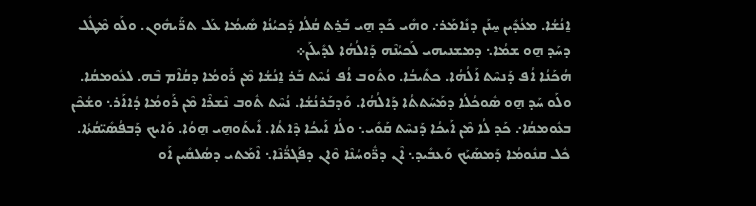ܐ̱ܢܳܫܳܐ. ܡܥܳܕܺܝܢ ܚ̱ܢܰܢ ܕܢܺܐܡܰܪ܇ ܘܗܺܝ ܟܰܕ ܗ̱ܝ ܒܰܪ̱ܬ ܩܳܠܳܐ ܕܰܟܝܳܢܳܐ ܣܺܝܡܳܐ ܥܰܠ ܬܪ̈ܰܝܗܽܘܢ. ܘܠܰܘ ܡܶܛܽܠ ܕܚܰܕ ܗ̱ܘ ܫܡܳܐ܆ ܕܡܫܢܝܗܝ ܠܰܟܝܳܢܶܗ ܕܰܐܠܳܗܳܐ ܠܕܺܝܠܰܢ܀
ܗܳܟܰܢܳܐ ܐܳܦ ܕܰܢܚܶܬ ܐܰܠܳܗܳܐ. ܟܬܺܝܒܳܐ. ܘܬܽܘܒ ܐܳܦ ܢܳܚܶܬ ܒܰܪ ܐ̱ܢܳܫܳܐ ܡܶܢ ܪܰܘܡܳܐ ܕܩܳܐܶܡ ܒܶܗ. ܠܥܽܘܡܩܳܐ. ܘܠܰܘ ܚܰܕ ܗ̱ܘ ܣܽܘܟܳܠܳܐ ܕܡܰܚܰܬܬܳܐ ܕܰܐܠܳܗܳܐ. ܘܰܕܒܰܪܢܳܫܳܐ. ܢܳܚܶܬ ܬܽܘܒ ܢܶܫܪܶܐ ܡܶܢ ܪܰܘܡܳܐ ܕܳܐܐܰܪ܆ ܘܫܳܟܶܢ ܒܥܽܘܡܩܳܐ܇ ܟܰܕ ܠܳܐ ܡܶܢ ܐܰܝܟܳܐ ܕܰܢܚܶܬ ܩܰܘܺܝ܆ ܘܠܳܐ ܐܰܝܟܳܐ ܕܶܐܬܳܐ. ܐܺܝܬܰܘܗ̱ܝ ܗ̱ܘܳܐ. ܘܰܐܝܟ ܕܰܒܦܳܣܺܝ̈ܩܳܬܳܐ. ܟܽܠ ܩܢܽܘܡܳܐ ܕܰܡܣܰܝܰܟ ܘܰܥܒܺܝܕ܆ ܐܶܢ ܕܪ̈ܽܘܚܳܢܶܐ ܘܶܐܢ ܕܦܰܓܪ̈ܳܢܶܐ܆ ܐܶܡܰܬܝ ܕܣܳܠܩܺܝܢ ܐܰܘ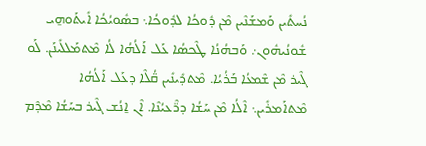ܢܳܚܬܺܝܢ ܘܰܡܫܰܢܶܝܢ ܡܶܢ ܕܽܘܟܳܐ ܠܕܽܘܟܳܐ܆ ܒܣܽܘܝܳܟܳܐ ܐܺܝܬܰܘܗ̱ܝ ܫܽܘܢܳܝܗܽܘܢ܇ ܘܰܒܗܳܢܳܐ ܛܶܟܣܳܐ ܥܰܠ ܐܰܠܳܗܳܐ ܠܳܐ ܡܶܬܡܰܠܠܺܝܢܰܢ. ܠܰܘ ܓܶܝܪ ܡܶܢ ܫܶܡܥܳܐ ܒܰܪܳܝܳܐ. ܡܶܬܕܺܝܢܺܝܢ ܩ̈ܳܠܶܐ ܕܥܰܠ ܐܰܠܳܗܳܐ ܡܶܬܐܰܡܪܺܝܢ܆ ܐܶܠܳܐ ܡܶܢ ܚܰܫܳܐ ܕܪ̈ܶܥܝܳܢܶܐ. ܐܶܢ ܐ̱ܢܳܫ ܓܶܝܪ ܒܚܰܫܳܐ ܡܶܕܶܡ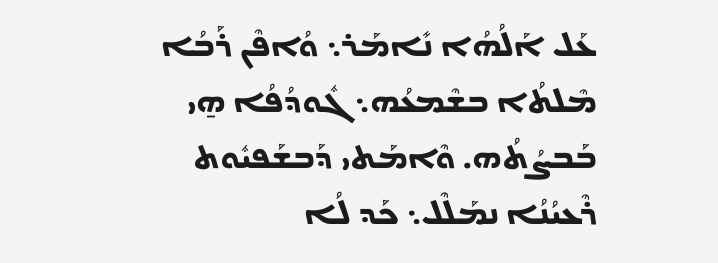ܥܰܠ ܐܰܠܳܗܳܐ ܢܺܐܡܰܪ܆ ܘܳܐܦܶܢ ܪܰܒܳܐ ܡܶܠܬܳܐ ܒܫܶܡܥܳܗ܆ ܓܽܘܕܳܦܳܐ ܗ̱ܝ ܒܰܒܨܳܬܳܗ. ܘܶܐܡܰܬܝ ܕܰܒܫܰܦܝܽܘܬ ܪܶܥܝܳܢܳܐ ܢܡܰܠܶܠ܆ ܟܰܕ ܠܳܐ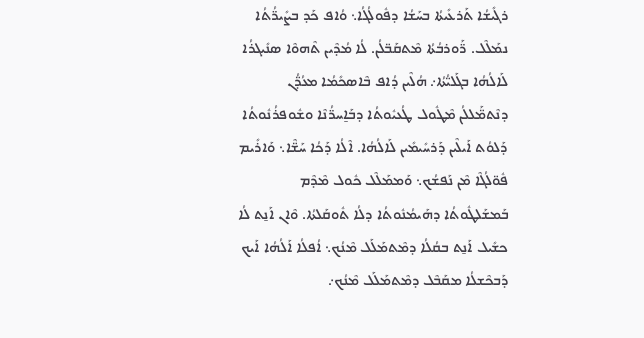ܪܓܺܝܫܳܐ ܬܰܪܥܺܝܬܳܐ ܒܚܰܫܳܐ ܕܦܽܘܠܳܓܳܐ܆ ܘܳܐܦ ܟܰܕ ܒܨܺܝܪ̈ܳܬܳܐ ܢܡܰܠܶܠ. ܪ̈ܰܘܪܒܳܬܳܐ ܡܶܬܩܰܒ̈ܠܳܢ. ܠܳܐ ܡܳܕܶܝܢ ܬܶܗܘܶܐ ܣܢܺܝܓܪܳܐ ܠܰܐܠܳܗܳܐ ܒܓܰܠܝ̈ܳܬܳܐ܇ ܗܳܠܶܝܢ ܕܳܐܦ ܒܶܐܣܟܺܡܳܐ ܡܥܳܕ̈ܳܢ ܕܢܶܬܡ̈ܰܠܠܳܢ ܡܶܛܽܘܠ ܛܳܥܝܽܘܬܳܐ ܕܒܰܐ̱ܚܪ̈ܳܢܶܐ ܘܫܽܘܦܪܳܢܽܘܬܳܐ ܕܰܠܘܳܬ ܐܰܝܠܶܝܢ ܕܰܪܚܺܝܡܺܝܢ ܠܰܐܠܳܗܳܐ. ܐܶܠܳܐ ܕܰܟܳܐ ܚܰܫ̈ܶܐ܆ ܘܰܐܪܺܝܡ ܦܽܘ̈ܠܳܓܶܐ ܡܶܢ ܢܰܦܫܳܟ܆ ܘܰܡܡܰܠܶܠ ܟܽܘܠ ܡܶܕܶܡ ܒܰܡܫܰܠܛܽܘܬܳܐ ܕܗܰܝܡܳܢܽܘܬܳܐ ܕܠܳܐ ܬܽܘܩܰܠܬܳܐ. ܘܶܐܢ ܐܰܢ̱ܬ ܠܳܐ ܟܫܺܝܠ ܐܰܢ̱ܬ ܒܩܳܠܳܐ ܕܡܶܬܡܰܠܰܠ ܡܶܢܳܟ܆ ܐܳܦܠܳܐ ܐܰܠܳܗܳܐ ܐܰܝܟ ܕܰܒܟܶܫܠܳܐ ܡܩܰܒܶܠ ܕܡܶܬܡܰܠܰܠ ܡܶܢܳܟ܇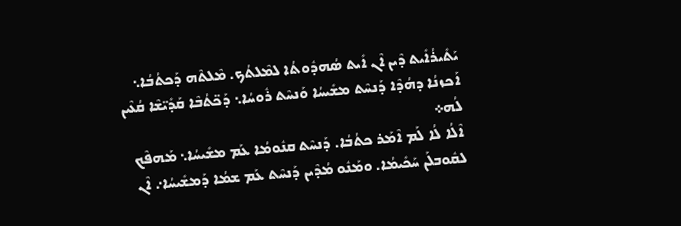ܝܰܬܺܝܪܳܐܺܝܬ ܕܶܝܢ ܐܶܢ ܐܺܝܬ ܣܳܗܕܽܘܬܳܐ ܠܡܶܠܬܳܟ. ܡܶܠܬܶܗ ܕܰܟܬܳܒܳܐ܆ ܐܰܟܙܢܳܐ ܕܗܳܕܶܐ ܕܰܢܚܶܬ ܡܫܺܝܚܳܐ ܘܰܢܚܶܬ ܪܽܘܚܳܐ܆ ܕܰܟ̈ܬܳܒܶܐ ܩܰܕܺܝ̈ܫܶܐ ܩܳܥܶܝܢ ܠܳܗ܀
ܐܶܠܳܐ ܠܳܐ ܠܰܡ ܐܶܡܰܪ ܟܬܳܒܳܐ. ܕܰܢܚܶܬ ܩܢܽܘܡܳܐ ܥܰܡ ܡܫܺܝܚܳܐ܆ ܡܰܗܦܶܟ ܠܩܽܘܒܠܰܢ ܚܰܟܺܝܡܳܐ. ܘܡܰܢܽܘ ܡܳܕܶܝܢ ܕܰܢܚܶܬ ܥܰܡ ܫܡܳܐ ܕܰܡܫܺܝܚܳܐ܇ ܐܶܢ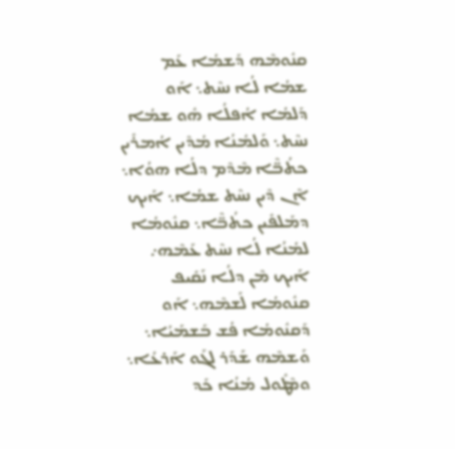ܩܢܽܘܡܶܗ ܕܰܫܡܳܐ ܥܰܡ ܫܡܳܐ ܠܳܐ ܢܚܶܬ܆ ܐܰܘ ܕܰܠܡܳܐ ܐܳܦܠܳܐ ܗܽܘ ܫܡܳܐ ܢܚܶܬ܆ ܘܰܠܡܳܢܳܐ ܡܳܕܶܝܢ ܐܳܡܪܺܝܢ ܟܬܳܒ̈ܶܐ ܡܶܕܶܡ ܕܠܳܐ ܗܘܳܐ܆ ܐܶܢ ܕܶܝܢ ܢܚܶܬ ܫܡܳܐ܆ ܐܰܝܟ ܕܡܰܠܦܺܝܢ ܟܬܳܒ̈ܶܐ܆ ܩܢܽܘܡܳܐ ܠܡܳܢܳܐ ܠܳܐ ܢܚܶܬ ܥܰܡܶܗ܇ ܐܰܝܟ ܡܶܢ ܕܠܳܐ ܢܰܩܺܝܦ ܩܢܽܘܡܳܐ ܠܰܫܡܶܗ܆ ܐܰܘ ܕܰܩܢܽܘܡܳܐ ܦܳܫ ܒܰܫܡܰܝܳܐ܆ ܘܰܫܡܶܗ ܫܰܕܰܪ ܠܓܰܘ ܐܰܪܥܳܐ܆ ܘܡܶܛܽܘܠ ܡܳܢܳܐ ܟܰܕ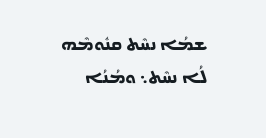ܫܡܳܐ ܢܚܶܬ ܩܢܽܘܡܶܗ ܠܳܐ ܢܚܶܬ܆ ܘܡܳܢܳܐ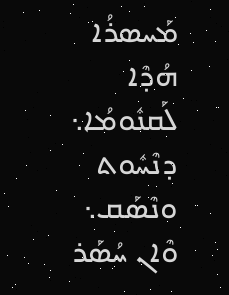ܡܰܚܣܪܳܐ ܗܳܕܶܐ ܠܰܩܢܽܘܡܳܐ܆ ܕܢܶܚܽܘܬ ܘܢܶܣܰܩ܆ ܘܶܐܢ ܚܳܣܰܪ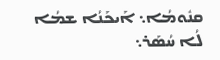ܩܢܽܘܡܳܐ܆ ܐܰܝܟܰܢܳܐ ܫܡܳܐ ܠܳܐ ܚܳܣܰܪ܆